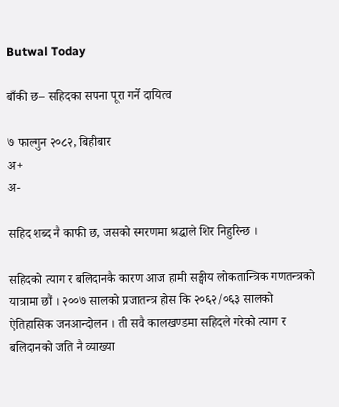Butwal Today

बाँकी छ– सहिदका सपना पूरा गर्ने दायित्व

७ फाल्गुन २०८२, बिहीबार
अ+
अ-

सहिद शब्द नै काफी छ, जसको स्मरणमा श्रद्धाले शिर निहुरिन्छ ।

सहिदको त्याग र बलिदानकै कारण आज हामी सङ्घीय लोकतान्त्रिक गणतन्त्रको यात्रामा छौं । २००७ सालको प्रजातन्त्र होस कि २०६२/०६३ सालको ऐतिहासिक जनआन्दोलन । ती सवै कालखण्डमा सहिदले गरेको त्याग र बलिदानको जति नै व्याख्या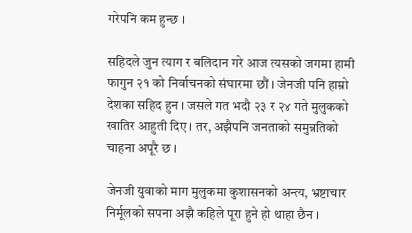गरेपनि कम हुन्छ ।

सहिदले जुन त्याग र बलिदान गरे आज त्यसको जगमा हामी फागुन २१ को निर्वाचनको संघारमा छौं । जेनजी पनि हाम्रो देशका सहिद हुन । जसले गत भदौ २३ र २४ गते मुलुकको खातिर आहुती दिए । तर, अझैपनि जनताको समुन्नतिको चाहना अपूरै छ ।

जेनजी युवाको माग मुलुकमा कुशासनको अन्त्य, भ्रष्टाचार निर्मूलको सपना अझै कहिले पूरा हुने हो थाहा छैन ।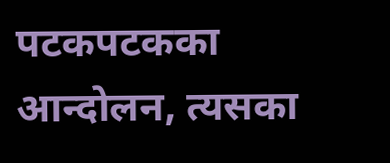पटकपटकका आन्दोलन, त्यसका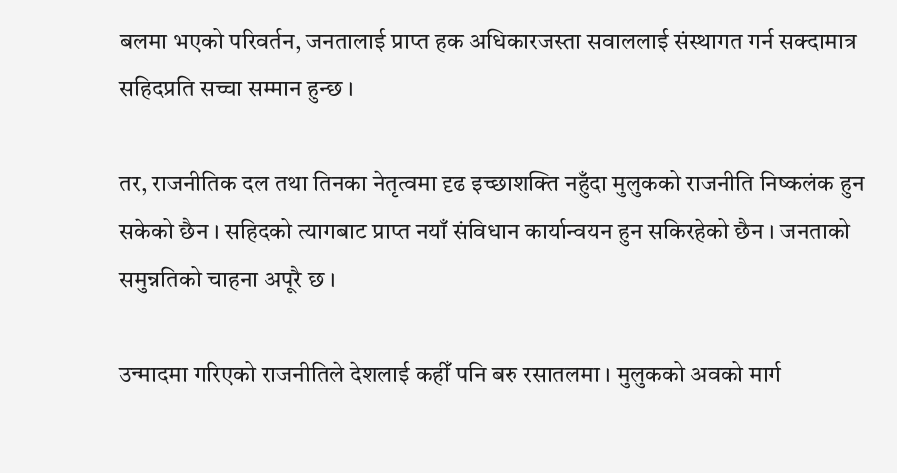बलमा भएको परिवर्तन, जनतालाई प्राप्त हक अधिकारजस्ता सवाललाई संस्थागत गर्न सक्दामात्र सहिदप्रति सच्चा सम्मान हुन्छ ।

तर, राजनीतिक दल तथा तिनका नेतृत्वमा दृढ इच्छाशक्ति नहुँदा मुलुकको राजनीति निष्कलंक हुन सकेको छैन । सहिदको त्यागबाट प्राप्त नयाँ संविधान कार्यान्वयन हुन सकिरहेको छैन । जनताको समुन्नतिको चाहना अपूरै छ ।

उन्मादमा गरिएको राजनीतिले देशलाई कहीँ पनि बरु रसातलमा । मुलुकको अवको मार्ग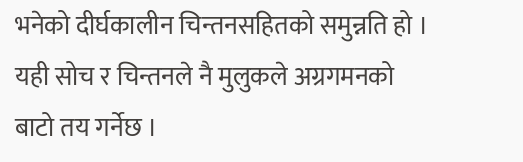भनेको दीर्घकालीन चिन्तनसहितको समुन्नति हो । यही सोच र चिन्तनले नै मुलुकले अग्रगमनको बाटो तय गर्नेछ ।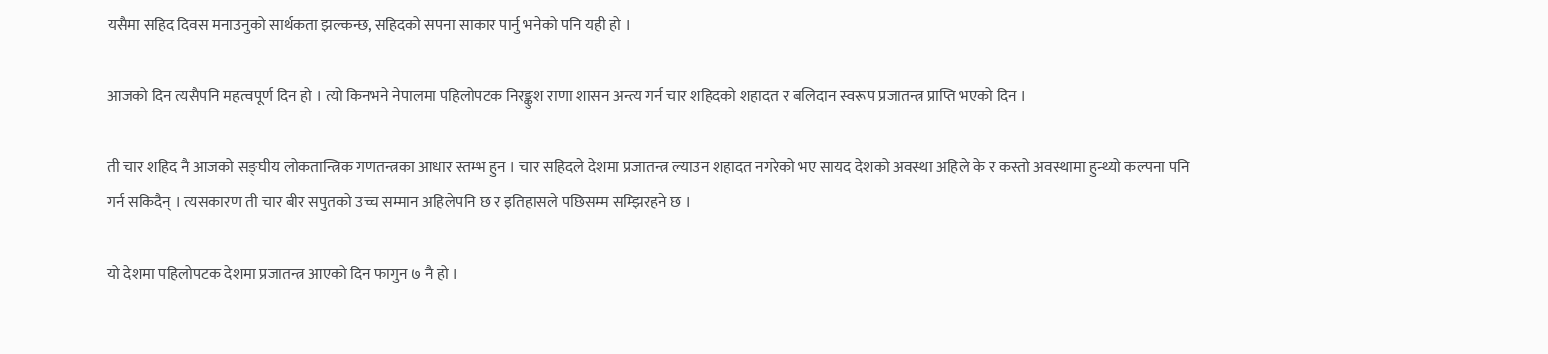यसैमा सहिद दिवस मनाउनुको सार्थकता झल्कन्छ, सहिदको सपना साकार पार्नु भनेको पनि यही हो ।

आजको दिन त्यसैपनि महत्वपूर्ण दिन हो । त्यो किनभने नेपालमा पहिलोपटक निरङ्कुश राणा शासन अन्त्य गर्न चार शहिदको शहादत र बलिदान स्वरूप प्रजातन्त्र प्राप्ति भएको दिन ।

ती चार शहिद नै आजको सङ्घीय लोकतान्त्रिक गणतन्त्रका आधार स्तम्भ हुन । चार सहिदले देशमा प्रजातन्त्र ल्याउन शहादत नगरेको भए सायद देशको अवस्था अहिले के र कस्तो अवस्थामा हुन्थ्यो कल्पना पनि गर्न सकिदैन् । त्यसकारण ती चार बीर सपुतको उच्च सम्मान अहिलेपनि छ र इतिहासले पछिसम्म सम्झिरहने छ ।

यो देशमा पहिलोपटक देशमा प्रजातन्त्र आएको दिन फागुन ७ नै हो ।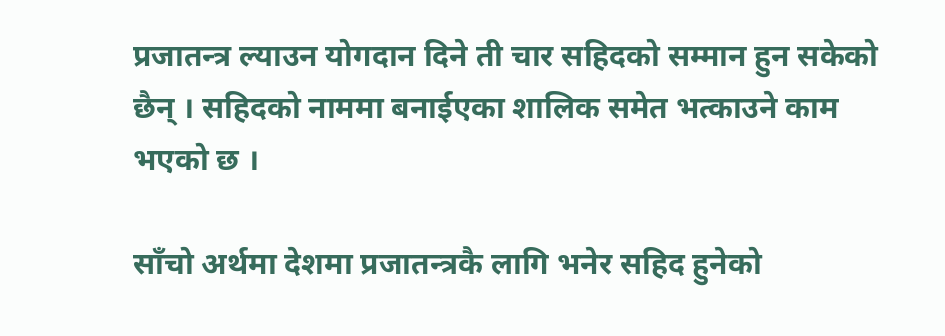प्रजातन्त्र ल्याउन योगदान दिने ती चार सहिदको सम्मान हुन सकेको छैन् । सहिदको नाममा बनाईएका शालिक समेत भत्काउने काम भएको छ ।

साँचो अर्थमा देशमा प्रजातन्त्रकै लागि भनेर सहिद हुनेको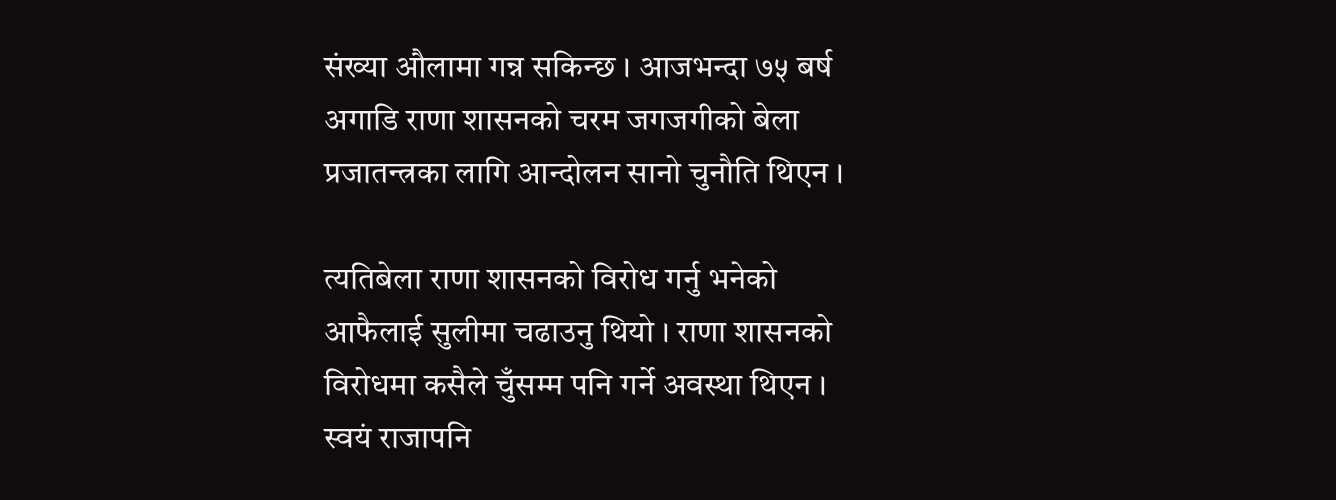संख्या औलामा गन्न सकिन्छ । आजभन्दा ७५ बर्ष अगाडि राणा शासनको चरम जगजगीको बेला प्रजातन्त्रका लागि आन्दोलन सानो चुनौति थिएन ।

त्यतिबेला राणा शासनको विरोध गर्नु भनेको आफैलाई सुलीमा चढाउनु थियो । राणा शासनको विरोधमा कसैले चुँसम्म पनि गर्ने अवस्था थिएन । स्वयं राजापनि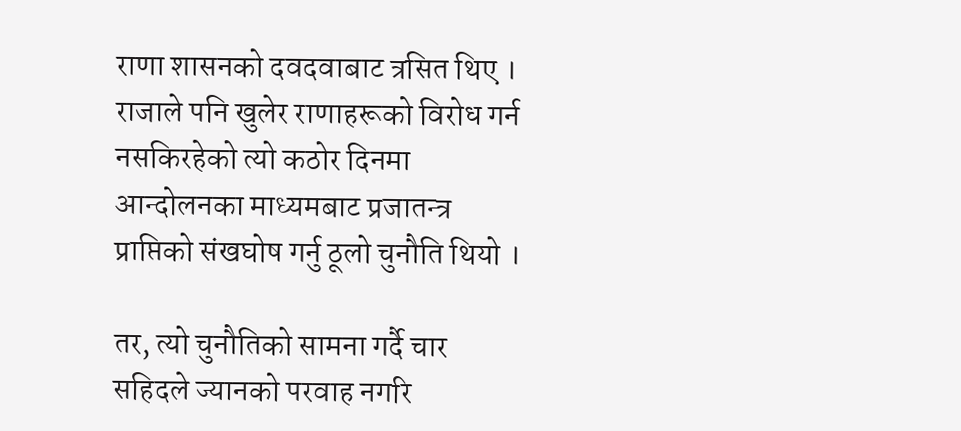राणा शासनको दवदवाबाट त्रसित थिए । राजाले पनि खुलेर राणाहरूको विरोध गर्न नसकिरहेको त्यो कठोर दिनमा आन्दोलनका माध्यमबाट प्रजातन्त्र प्राप्तिको संखघोष गर्नु ठूलो चुनौति थियो ।

तर, त्यो चुनौतिको सामना गर्दै चार सहिदले ज्यानको परवाह नगरि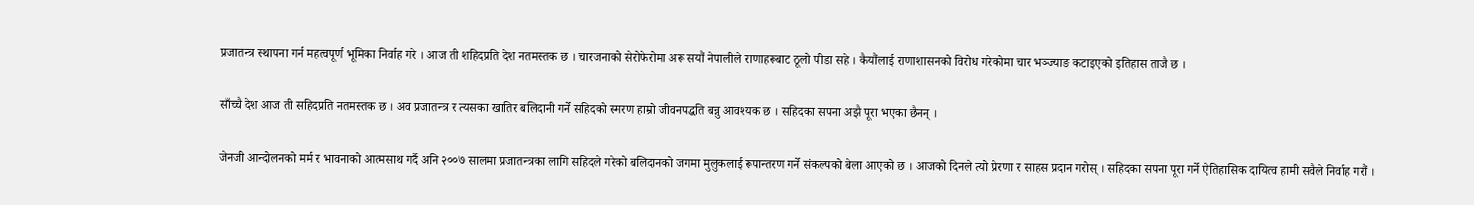प्रजातन्त्र स्थापना गर्न महत्वपूर्ण भूमिका निर्वाह गरे । आज ती शहिदप्रति देश नतमस्तक छ । चारजनाको सेरोफेरोमा अरू सयौं नेपालीले राणाहरूबाट ठूलो पीडा सहे । कैयौंलाई राणाशासनको विरोध गरेकोमा चार भञ्ज्याङ कटाइएको इतिहास ताजै छ ।

साँच्चै देश आज ती सहिदप्रति नतमस्तक छ । अव प्रजातन्त्र र त्यसका खातिर बलिदानी गर्ने सहिदको स्मरण हाम्रो जीवनपद्धति बन्नु आवश्यक छ । सहिदका सपना अझै पूरा भएका छैनन् ।

जेनजी आन्दोलनको मर्म र भावनाको आत्मसाथ गर्दै अनि २००७ सालमा प्रजातन्त्रका लागि सहिदले गरेको बलिदानको जगमा मुलुकलाई रूपान्तरण गर्ने संकल्पको बेला आएको छ । आजको दिनले त्यो प्रेरणा र साहस प्रदान गरोस् । सहिदका सपना पूरा गर्ने ऐतिहासिक दायित्व हामी सवैले निर्वाह गरौं ।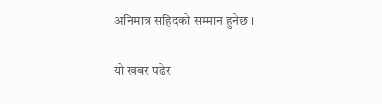अनिमात्र सहिदको सम्मान हुनेछ ।

यो खबर पढेर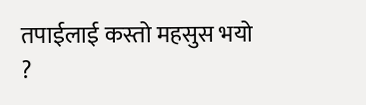तपाईलाई कस्तो महसुस भयो ?